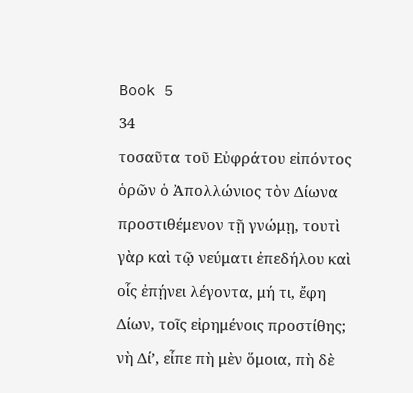Book 5
34
τοσαῦτα τοῦ Εὐφράτου εἰπόντος ὁρῶν ὁ Ἀπολλώνιος τὸν Δίωνα προστιθέμενον τῇ γνώμῃ, τουτὶ γὰρ καὶ τῷ νεύματι ἐπεδήλου καὶ οἷς ἐπῄνει λέγοντα, μή τι, ἔφη Δίων, τοῖς εἰρημένοις προστίθης; νὴ Δίʼ, εἶπε πὴ μὲν ὅμοια, πὴ δὲ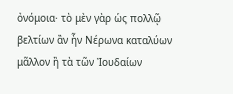ὀνόμοια· τὸ μὲν γὰρ ὡς πολλῷ βελτίων ἂν ἦν Νέρωνα καταλύων μᾶλλον ἢ τὰ τῶν Ἰουδαίων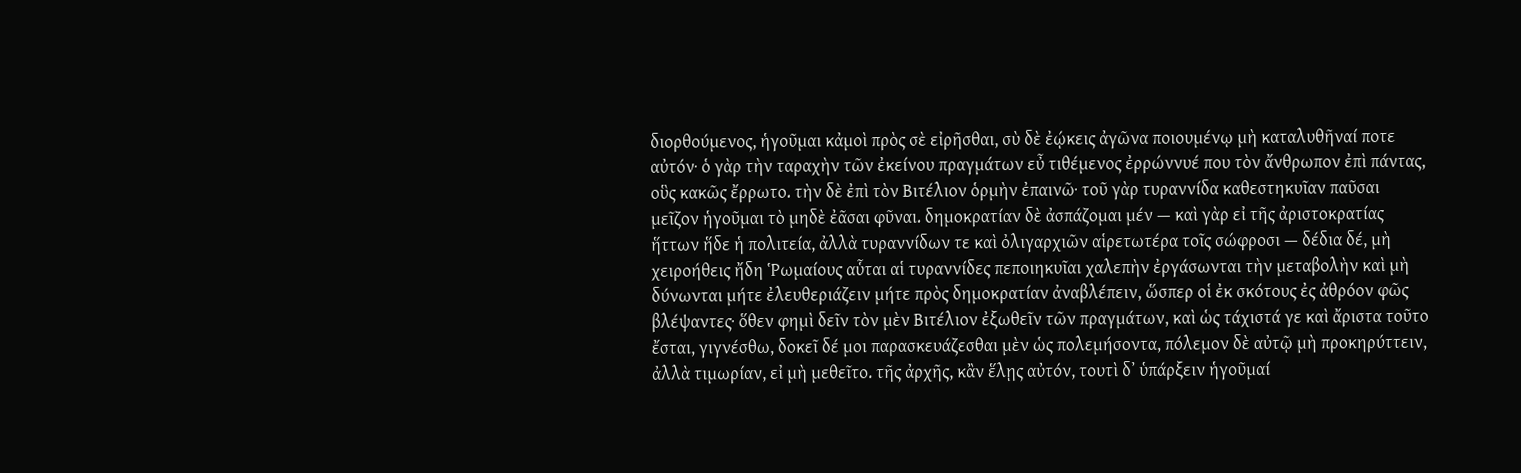διορθούμενος, ἡγοῦμαι κἀμοὶ πρὸς σὲ εἰρῆσθαι, σὺ δὲ ἐῴκεις ἀγῶνα ποιουμένῳ μὴ καταλυθῆναί ποτε αὐτόν· ὁ γὰρ τὴν ταραχὴν τῶν ἐκείνου πραγμάτων εὖ τιθέμενος ἐρρώννυέ που τὸν ἄνθρωπον ἐπὶ πάντας, οὓς κακῶς ἔρρωτο. τὴν δὲ ἐπὶ τὸν Βιτέλιον ὁρμὴν ἐπαινῶ· τοῦ γὰρ τυραννίδα καθεστηκυῖαν παῦσαι μεῖζον ἡγοῦμαι τὸ μηδὲ ἐᾶσαι φῦναι. δημοκρατίαν δὲ ἀσπάζομαι μέν — καὶ γὰρ εἰ τῆς ἀριστοκρατίας ἥττων ἥδε ἡ πολιτεία, ἀλλὰ τυραννίδων τε καὶ ὀλιγαρχιῶν αἱρετωτέρα τοῖς σώφροσι — δέδια δέ, μὴ χειροήθεις ἤδη Ῥωμαίους αὗται αἱ τυραννίδες πεποιηκυῖαι χαλεπὴν ἐργάσωνται τὴν μεταβολὴν καὶ μὴ δύνωνται μήτε ἐλευθεριάζειν μήτε πρὸς δημοκρατίαν ἀναβλέπειν, ὥσπερ οἱ ἐκ σκότους ἐς ἀθρόον φῶς βλέψαντες· ὅθεν φημὶ δεῖν τὸν μὲν Βιτέλιον ἐξωθεῖν τῶν πραγμάτων, καὶ ὡς τάχιστά γε καὶ ἄριστα τοῦτο ἔσται, γιγνέσθω, δοκεῖ δέ μοι παρασκευάζεσθαι μὲν ὡς πολεμήσοντα, πόλεμον δὲ αὐτῷ μὴ προκηρύττειν, ἀλλὰ τιμωρίαν, εἰ μὴ μεθεῖτο. τῆς ἀρχῆς, κἂν ἕλῃς αὐτόν, τουτὶ δʼ ὑπάρξειν ἡγοῦμαί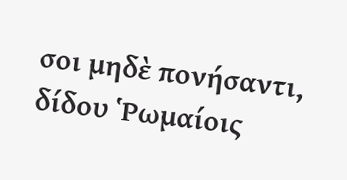σοι μηδὲ πονήσαντι, δίδου Ῥωμαίοις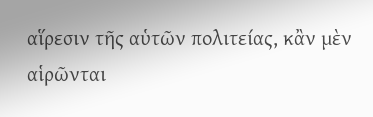αἵρεσιν τῆς αὑτῶν πολιτείας, κἂν μὲν αἱρῶνται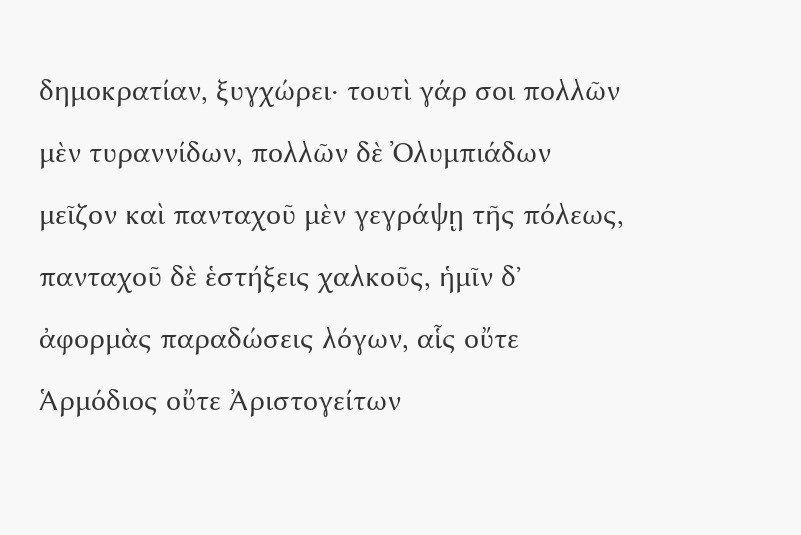δημοκρατίαν, ξυγχώρει· τουτὶ γάρ σοι πολλῶν μὲν τυραννίδων, πολλῶν δὲ Ὀλυμπιάδων μεῖζον καὶ πανταχοῦ μὲν γεγράψῃ τῆς πόλεως, πανταχοῦ δὲ ἑστήξεις χαλκοῦς, ἡμῖν δʼ ἀφορμὰς παραδώσεις λόγων, αἷς οὔτε Ἁρμόδιος οὔτε Ἀριστογείτων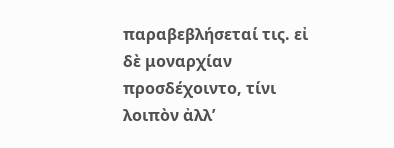παραβεβλήσεταί τις. εἰ δὲ μοναρχίαν προσδέχοιντο, τίνι λοιπὸν ἀλλʼ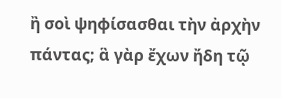ἢ σοὶ ψηφίσασθαι τὴν ἀρχὴν πάντας; ἃ γὰρ ἔχων ἤδη τῷ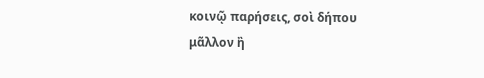κοινῷ παρήσεις, σοὶ δήπου μᾶλλον ἢ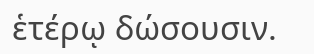ἑτέρῳ δώσουσιν.